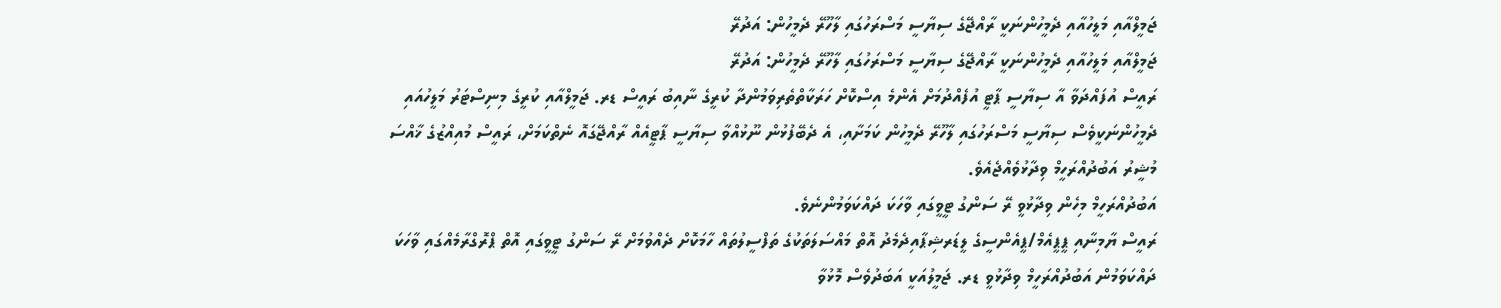ޖަމީލްއާއި މަލީހުއާއި ދެމީހުންނަކީ ރާއްޖޭގެ ސިޔާސީ މަސްރަހުގައި ލާހޫރޭ ދެމީހުން: އަދުރޭ
ޖަމީލްއާއި މަލީހުއާއި ދެމީހުންނަކީ ރާއްޖޭގެ ސިޔާސީ މަސްރަހުގައި ލާހޫރޭ ދެމީހުން: އަދުރޭ
ރައީސް އުފައްދަވާ އާ ސިޔާސީ ޕާޓީ އުފެއްދުމަށް އެންމެ އިސްކޮށް ހަރަކާތްތެރިވަމުންދާ ކުރީގެ ނާއިބު ރައީސް ޑރ. ޖަމީލްއާއި ކުރީގެ މިނިސްޓަރު މަލީހުއައި ދެމީހުންނަކީވެސް ސިޔާސީ މަސްރަހުގައި ލާހޫރޭ ދެމީހުން ކަމަށާއި، އެ ދެބޭފުޅުން ނޫޅުއްވާ ސިޔާސީ ޕާޓީއެއް ރާއްޖޭގައޮ ނެތްކަމަށް، ރައީސް މުއިއްޒުގެ ޚާއްސަ މުޝީރު އަބުދުއްރަހީމް ވިދާޅުވެއްޖެއެވެ.
އަބުދުއްރަހީމް މިހެން ވިދާޅުވީ ރޭ ސަންގު ޓީވީގައި ވާހަކަ ދައްކަވަމުންނެވެ.
ރައީސް ޔާމިނާއި ޕީޕީއެމް/ޕީއެންސީގެ ލީޑަރޝިޕާއިދެމެދު އޮތް މައްސަލަތަކުގެ ތަފްސީލުތައް ހާމަކޮށް ދެއްވުމަށް ރޭ ސަންގު ޓީވީގައި އޮތް ޕްރޮގްރާމެއްގައި ވާހަކަ ދައްކަވަމުން އަބުދުއްރަހީމް ވިދާޅުވީ ޑރ. ޖަމީލުއަކީ އަބަދުވެސް މޮޅުވާ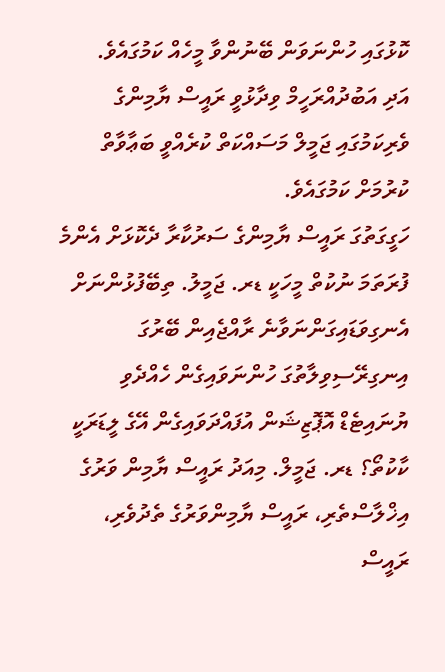ކޮޅުގައި ހުންނަވަން ބޭނުންވާ މީހެއް ކަމުގައެވެ.
އަދި އަބުދުއްރަހީމް ވިދާޅުވީ ރައީސް ޔާމިންގެ ވެރިކަމުގައި ޖަމީލް މަސައްކަތް ކުރެއްވީ ބަޢާވާތް ކުރުމަށް ކަމުގައެވެ.
ހަގީގަތުގަ ރައީސް ޔާމިންގެ ސަރުކާރާ ދެކޮޅަށް އެންމެ ފުރަތަމަ ނުކުތް މީހަކީ ޑރ. ޖަމީލު. ތިބޭފުޅުންނަށް އެނގިވަޑައިގަންނަވާނެ ރާއްޖެއިން ބޭރުގަ އިނގިރޭސިވިލާތުގަ ހުންނަވައިގެން ހެއްދެވި ޔުނައިޓެޑް އޮޕޮޒިޝަން އުފައްދަވައިގެން އޭގެ ލީޑަރަކީ ކާކުތޯ؟ ޑރ. ޖަމީލް. މިއަދު ރައީސް ޔާމިން ވަރުގެ އިޚްލާސްތެރި، ރައީސް ޔާމިންވަރުގެ ތެދުވެރި، ރައީސް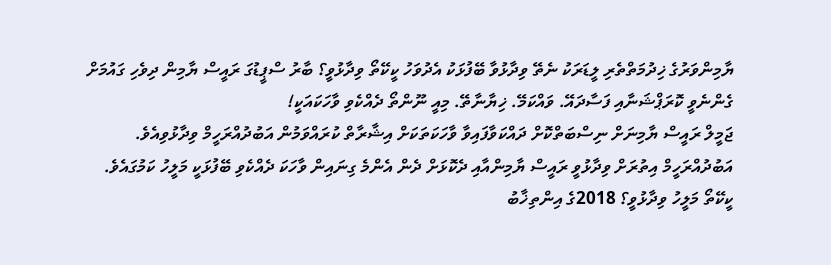ޔާމިންވަރުގެ ޚިދުމަތްތެރި ލީޑަރަކު ނެތޭ ވިދާޅުވާ ބޭފުޅަކު އެދުވަހު ކީކޭތޯ ވިދާޅުވީ؟ ބާރު ސްޕީޑުގަ ރައީސް ޔާމިން ދިވެހި ގައުމަށް ގެންނެވީ ކޮރަޕްޝަނާއި ފަސާދައޭ. ވައްކަމޭ. ޚިޔާނާތޭ. މިއީ ނޫންތޯ ދެއްކެވި ވާހަކައަކީ!
ޖަމީލް ރައީސް ޔާމިނަށް ނިސްބަތްކޮށް ދައްކަވާފައިވާ ވާހަކަތަކަށް އިޝާރާތް ކުރައްވަމުން އަބުދުއްރަހީމް ވިދާޅުވިއެވެ.
އަބުދުއްރަހީމް އިތުރަށް ވިދާޅުވީ ރައީސް ޔާމިންއާއި ދެކޮޅަށް ދެން އެންމެ ގިނައިން ވާހަކަ ދެއްކެވި ބޭފުޅަކީ މަލީހު ކަމުގައެވެ.
ކީކޭތޯ މަލީހު ވިދާޅުވީ؟ 2018ގެ އިންތިޚާބު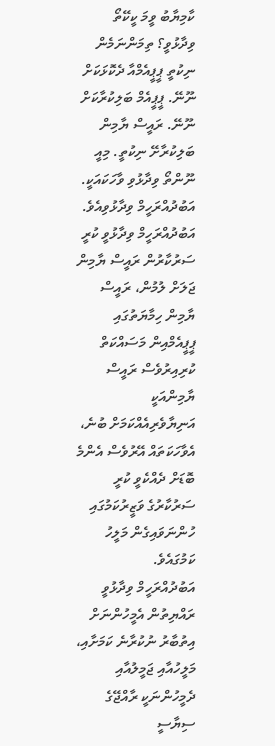ކާމިޔާބު ވީމަ ކީކޭތޯ ވިދާޅުވީ؟ ތިމަންނަމެން ނިކުތީ ޕީޕީއެމްއާ ދެކޮޅަކަށް ނޫނޭ. ޕީޕީއެމް ބަލިކުރާކަށް ނޫނޭ. ރައީސް ޔާމިން ބަލިކުރާށޭ ނިކުތީ. މިއީ ނޫންތޯ ވިދާޅުވި ވާހަކައަކީ.
އަބުދުއްރަހީމް ވިދާޅުވިއެވެ.
އަބުދުއްރަހީމް ވިދާޅުވީ ކުރީ ސަރުކާރުން ރައީސް ޔާމިން ޖަލަށް ލުމުން، ރައީސް ޔާމިން ހިމާޔަތުގައި ޕީޕީއެމްއިން މަސައްކަތް ކުރިއިރުވެސް ރައީސް ޔާމިންއަކީ އަނިޔާވެރިއެއްކަމަށް ބުނެ، އެވާހަކަތައް އޭރުވެސް އެންމެ ބޮޑަށް ދެއްކެވީ ކުރީ ސަރުކާރުގެ ވަޒީރުކަމުގައި ހުންނަވައިގެން މަލީހު ކަމުގައެވެ.
އަބުދުއްރަހީމް ވިދާޅުވީ ރައްޔިތުން އެމީހުންނަށް އިތުބާރު ނުކުރާނެ ކަމަށާއި، މަލީހުއާއި ޖަމީލުއާއި ދެމީހުންނަކީ ރާއްޖޭގެ ސިޔާސީ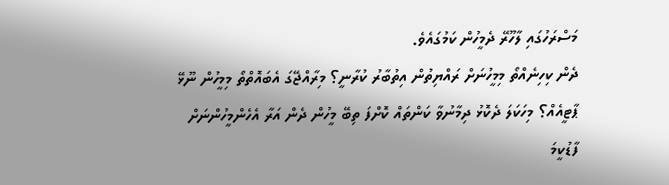މަސްރަހުގައި ލާހޫރޭ ދެމީހުން ކަމުގައެވެ.
ދެން ކިހިނެއްތޯ މިމީހުނަށް ރައްޔިތުން އިތުބާރު ކުރާނީ؟ މިރާއްޖޭގަ އެބައޮތްތޯ މިމީހުން ނޫޅޭ ޕާޓީއެއް؟ މިހަކަލަ ދެކޮޅު ދިމާނުވާ ކަންތައް ކޮށްފަ ތިބޭ މީހުން ދެން އަރާ އެހެންމީހުންނަށް ފާޑުކީމަ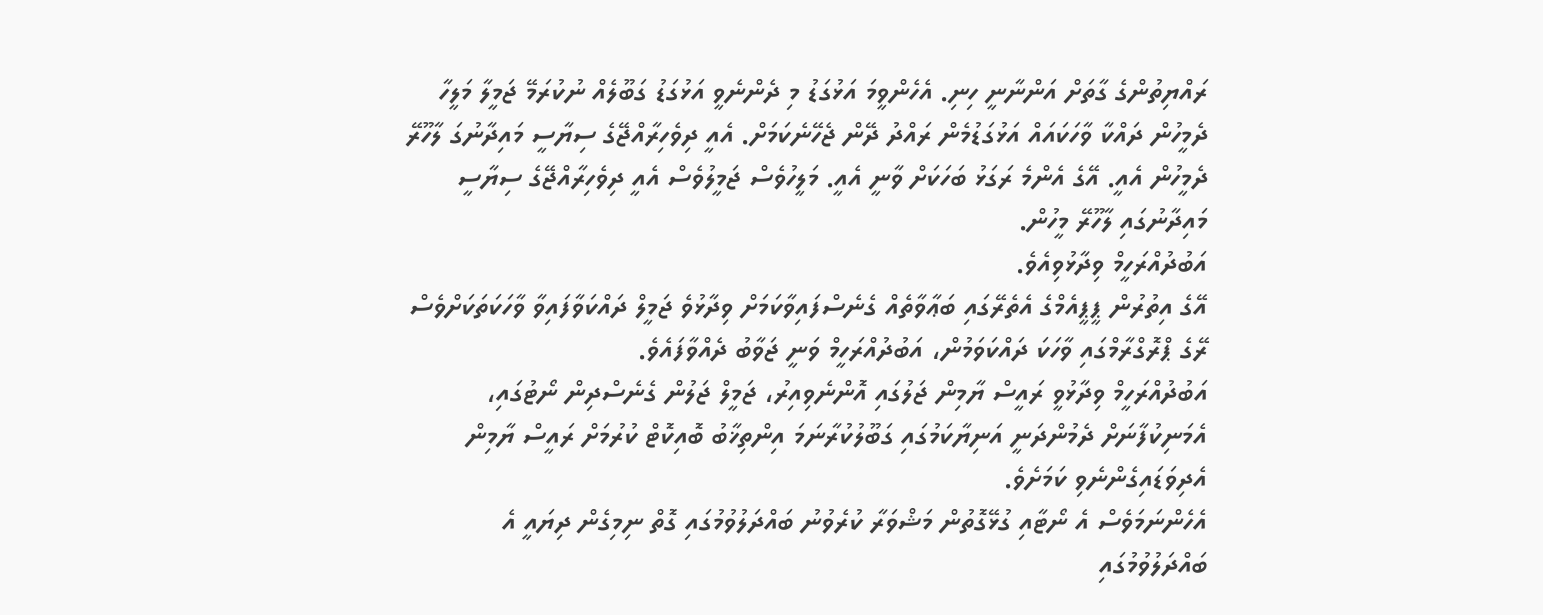ރައްޔިތުންގެ ގާތަށް އަންނާނީ ހިނި. އެހެންވީމަ އަޅުގަޑު މި ދެންނެވީ އަޅުގަޑު ގަބޫލެއް ނުކުރަމޭ ޖަމީލާ މަލީހާ ދެމީހުން ދައްކާ ވާހަކައައް އަޅުގަޑުމެން ރައްދު ދޭން ޖެހޭނެކަމަށް. އެއީ ދިވެހިރާއްޖޭގެ ސިޔާސީ މައިދާނުގަ ލާހޫރޭ ދެމީހުން އެއީ. އޭގެ އެންމެ ރަގަޅު ބަހަކަށް ވާނީ އެއީ. މަލީހުވެސް ޖަމީލުވެސް އެއީ ދިވެހިރާއްޖޭގެ ސިޔާސީ މައިދާނުގައި ލާހޫރޭ މީހުން.
އަބުދުއްރަހީމް ވިދާޅުވިއެވެ.
އޭގެ އިތުރުން ޕީޕީއެމްގެ އެތެރޭގައި ބަޢާވާތެއް ގެނެސްފައިވާކަމަށް ވިދާޅުވެ ޖަމީލް ދައްކަވާފައިވާ ވާހަކަތަކަށްވެސް ރޭގެ ޕްރޮގްރާމްގައި ވާހަކަ ދައްކަވަމުން، އަބުދުއްރަހީމް ވަނީ ޖަވާބު ދެއްވާފައެވެ.
އަބުދުއްރަހީމް ވިދާޅުވީ ރައީސް ޔާމިން ޖަލުގައި އޮންނެވިއިރު، ޖަމީލް ޖަލުން ގެނެސްދިން ނޯޓުގައި، އެމަނިކުފާނަށް ދެމުންދަނީ އަނިޔާކަމުގައި ގަބޫލުކުރާނަމަ އިންތިޚާބު ބޮއިކޮޓް ކުރުމަށް ރައީސް ޔާމިން އެދިވަޑައިގެންނެވި ކަމަށެވެ.
އެހެންނަމަވެސް އެ ނޯޓާއި ގުޅޭގޮތުން މަޝްވަރާ ކުރެވުނު ބައްދަލުވުމުގައި ގޮތް ނިމިގެން ދިޔައީ އެ ބައްދަލުވުމުގައި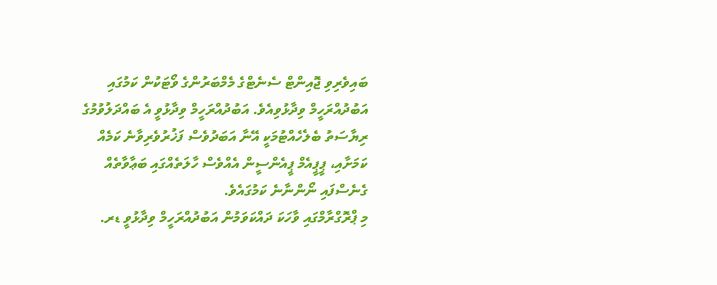ބައިވެރިވި ޖޮއިންޓް ސެނެޓްގެ މެމްބަރުންގެ ވޯޓަކުން ކަމުގައި އަބުދުއްރަހީމް ވިދާޅުވިއެވެ. އަބުދުއްރަހީމް ވިދާޅުވީ އެ ބައްދަލުވުމުގެ ރިޔާސަތު ބެލެހެއްޓުމަކީ އޭނާ އަބަދުވެސް ފަޚުރުވެރިވާނެ ކަމެއް ކަމަށާއި، ޕީޕީއެމް ޕީއެންސީން އެއްވެސް ހާލަތެއްގައި ބަޢާވާތެއް ގެނެސްފައި ނޯންނާނެ ކަމުގައެވެ.
މި ޕްރޮގްރާމްގައި ވާހަކަ ދައްކަވަމުން އަބުދުއްރަހީމް ވިދާޅުވީ ޑރ.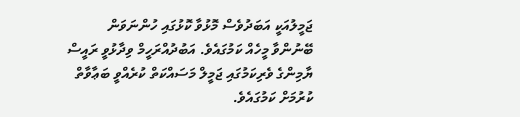ޖަމީލުއަކީ އަބަދުވެސް މޮޅުވާ ކޮޅުގައި ހުންނަވަން ބޭނުންވާ މީހެއް ކަމުގައެވެ. އަބުދުއްރަހީމް ވިދާޅުވީ ރައީސް ޔާމިންގެ ވެރިކަމުގައި ޖަމީލް މަސައްކަތް ކުރެއްވީ ބަޢާވާތް ކުރުމަށް ކަމުގައެވެ.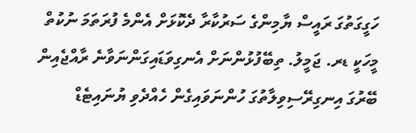ހަގީގަތުގަ ރައީސް ޔާމިންގެ ސަރުކާރާ ދެކޮޅަށް އެންމެ ފުރަތަމަ ނުކުތް މީހަކީ ޑރ. ޖަމީލު. ތިބޭފުޅުންނަށް އެނގިވަޑައިގަންނަވާނެ ރާއްޖެއިން ބޭރުގަ އިނގިރޭސިވިލާތުގަ ހުންނަވައިގެން ހެއްދެވި ޔުނައިޓެޑް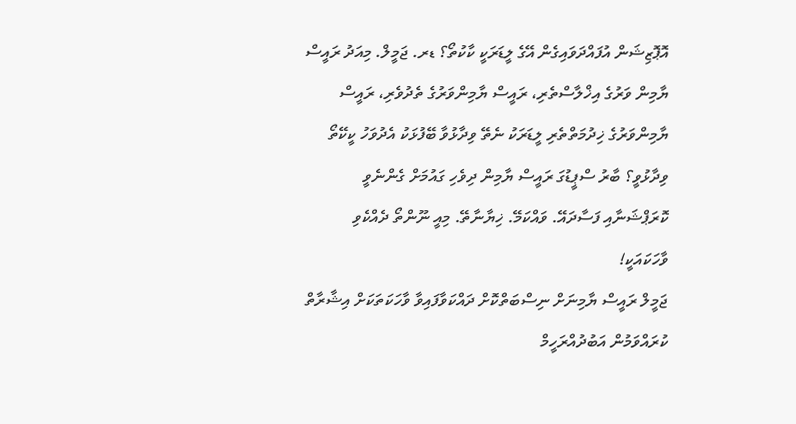އޮޕޮޒިޝަން އުފައްދަވައިގެން އޭގެ ލީޑަރަކީ ކާކުތޯ؟ ޑރ. ޖަމީލް. މިއަދު ރައީސް ޔާމިން ވަރުގެ އިޚްލާސްތެރި، ރައީސް ޔާމިންވަރުގެ ތެދުވެރި، ރައީސް ޔާމިންވަރުގެ ޚިދުމަތްތެރި ލީޑަރަކު ނެތޭ ވިދާޅުވާ ބޭފުޅަކު އެދުވަހު ކީކޭތޯ ވިދާޅުވީ؟ ބާރު ސްޕީޑުގަ ރައީސް ޔާމިން ދިވެހި ގައުމަށް ގެންނެވީ ކޮރަޕްޝަނާއި ފަސާދައޭ. ވައްކަމޭ. ޚިޔާނާތޭ. މިއީ ނޫންތޯ ދެއްކެވި ވާހަކައަކީ!
ޖަމީލް ރައީސް ޔާމިނަށް ނިސްބަތްކޮށް ދައްކަވާފައިވާ ވާހަކަތަކަށް އިޝާރާތް ކުރައްވަމުން އަބުދުއްރަހީމް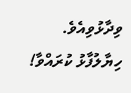ވިދާޅުވިއެވެ.
ހިޔާލުފާޅު ކުރައްވާ!